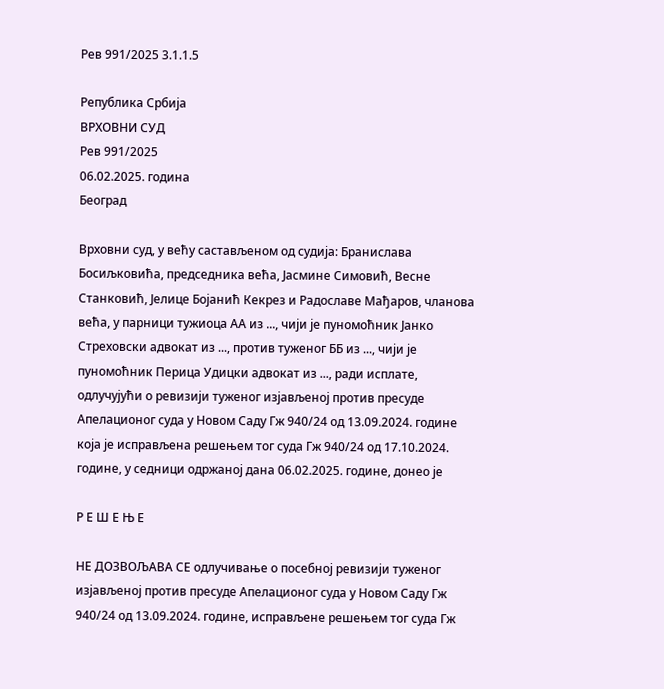Рев 991/2025 3.1.1.5

Република Србија
ВРХОВНИ СУД
Рев 991/2025
06.02.2025. година
Београд

Врховни суд, у већу састављеном од судија: Бранислава Босиљковића, председника већа, Јасмине Симовић, Весне Станковић, Јелице Бојанић Кекрез и Радославе Мађаров, чланова већа, у парници тужиоца АА из ..., чији је пуномоћник Јанко Стреховски адвокат из ..., против туженог ББ из ..., чији је пуномоћник Перица Удицки адвокат из ..., ради исплате, одлучујући о ревизији туженог изјављеној против пресуде Апелационог суда у Новом Саду Гж 940/24 од 13.09.2024. године која је исправљена решењем тог суда Гж 940/24 од 17.10.2024. године, у седници одржаној дана 06.02.2025. године, донео је

Р Е Ш Е Њ Е

НЕ ДОЗВОЉАВА СЕ одлучивање о посебној ревизији туженог изјављеној против пресуде Апелационог суда у Новом Саду Гж 940/24 од 13.09.2024. године, исправљене решењем тог суда Гж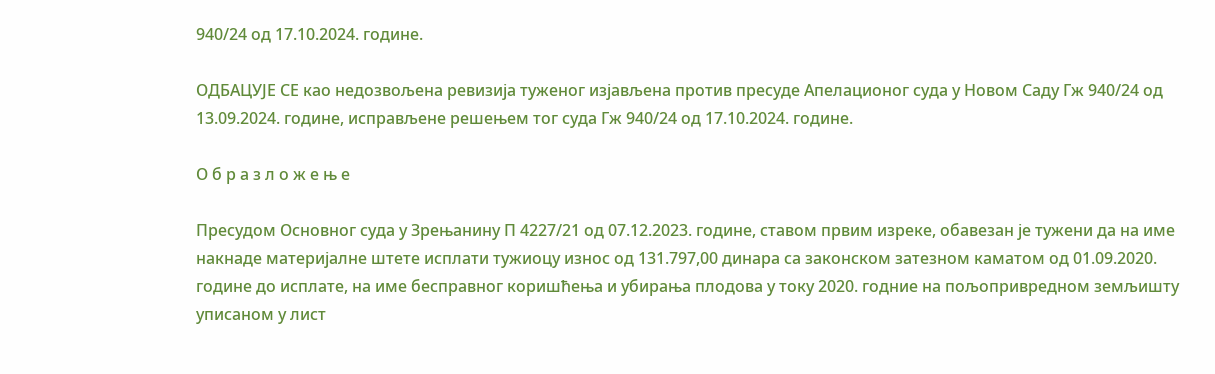940/24 од 17.10.2024. године.

ОДБАЦУЈЕ СЕ као недозвољена ревизија туженог изјављена против пресуде Апелационог суда у Новом Саду Гж 940/24 од 13.09.2024. године, исправљене решењем тог суда Гж 940/24 од 17.10.2024. године.

О б р а з л о ж е њ е

Пресудом Основног суда у Зрењанину П 4227/21 од 07.12.2023. године, ставом првим изреке, обавезан је тужени да на име накнаде материјалне штете исплати тужиоцу износ од 131.797,00 динара са законском затезном каматом од 01.09.2020. године до исплате, на име бесправног коришћења и убирања плодова у току 2020. годние на пољопривредном земљишту уписаном у лист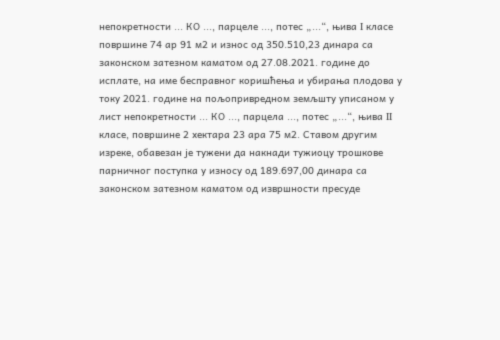непокретности ... КО ..., парцеле ..., потес „...“, њива I класе површине 74 ар 91 м2 и износ од 350.510,23 динара са законском затезном каматом од 27.08.2021. године до исплате, на име бесправног коришћења и убирања плодова у току 2021. године на пољопривредном земљшту уписаном у лист непокретности ... КО ..., парцела ..., потес „...“, њива II класе, површине 2 хектара 23 ара 75 м2. Ставом другим изреке, обавезан је тужени да накнади тужиоцу трошкове парничног поступка у износу од 189.697,00 динара са законском затезном каматом од извршности пресуде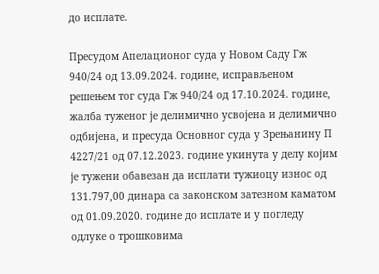до исплате.

Пресудом Апелационог суда у Новом Саду Гж 940/24 од 13.09.2024. године, исправљеном решењем тог суда Гж 940/24 од 17.10.2024. године, жалба туженог је делимично усвојена и делимично одбијена, и пресуда Основног суда у Зрењанину П 4227/21 од 07.12.2023. године укинута у делу којим је тужени обавезан да исплати тужиоцу износ од 131.797,00 динара са законском затезном каматом од 01.09.2020. године до исплате и у погледу одлуке о трошковима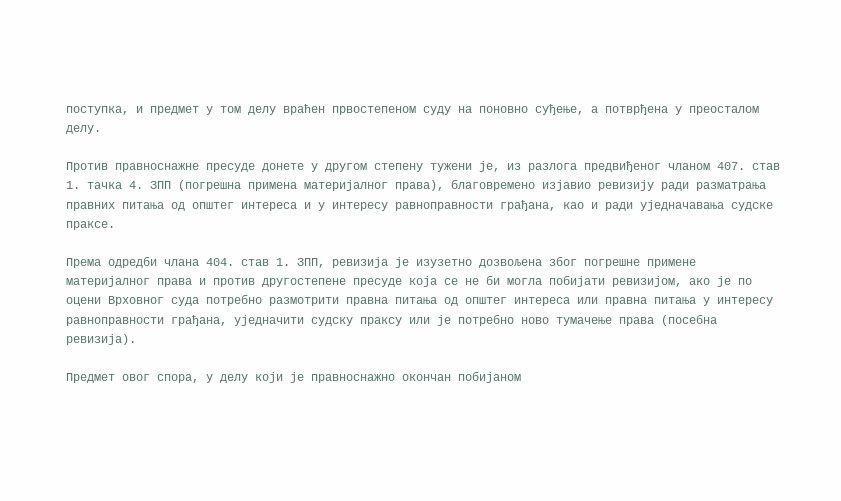поступка, и предмет у том делу враћен првостепеном суду на поновно суђење, а потврђена у преосталом делу.

Против правноснажне пресуде донете у другом степену тужени је, из разлога предвиђеног чланом 407. став 1. тачка 4. ЗПП (погрешна примена материјалног права), благовремено изјавио ревизију ради разматрања правних питања од општег интереса и у интересу равноправности грађана, као и ради уједначавања судске праксе.

Према одредби члана 404. став 1. ЗПП, ревизија је изузетно дозвољена због погрешне примене материјалног права и против другостепене пресуде која се не би могла побијати ревизијом, ако је по оцени Врховног суда потребно размотрити правна питања од општег интереса или правна питања у интересу равноправности грађана, уједначити судску праксу или је потребно ново тумачење права (посебна ревизија).

Предмет овог спора, у делу који је правноснажно окончан побијаном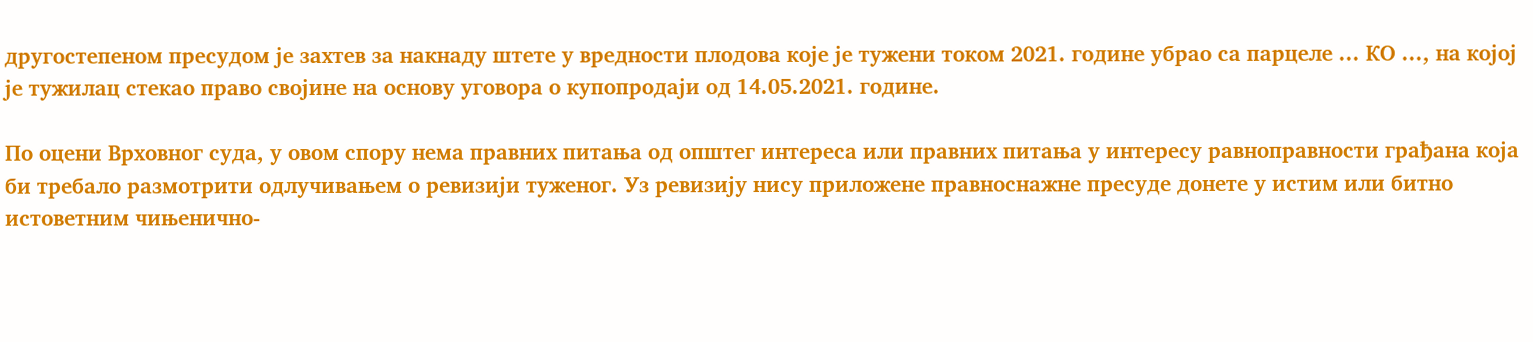другостепеном пресудом је захтев за накнаду штете у вредности плодова које је тужени током 2021. године убрао са парцеле ... КО ..., на којој је тужилац стекао право својине на основу уговора о купопродаји од 14.05.2021. године.

По оцени Врховног суда, у овом спору нема правних питања од општег интереса или правних питања у интересу равноправности грађана која би требало размотрити одлучивањем о ревизији туженог. Уз ревизију нису приложене правноснажне пресуде донете у истим или битно истоветним чињенично-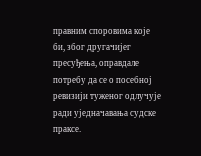правним споровима које би, због другачијег пресуђења, оправдале потребу да се о посебној ревизији туженог одлучује ради уједначавања судске праксе.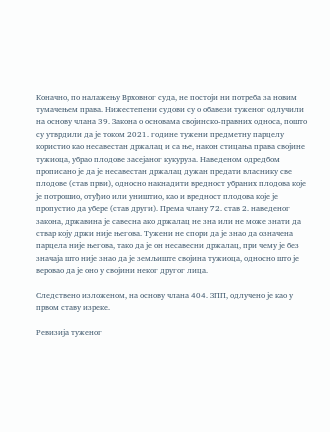Коначно, по налажењу Врховног суда, не постоји ни потреба за новим тумачењем права. Нижестепени судови су о обавези туженог одлучили на основу члана 39. Закона о основама својинско-правних односа, пошто су утврдили да је током 2021. године тужени предметну парцелу користио као несавестан држалац и са ње, након стицања права својине тужиоца, убрао плодове засејаног кукуруза. Наведеном одредбом прописано је да је несавестан држалац дужан предати власнику све плодове (став први), односно накнадити вредност убраних плодова које је потрошио, отуђио или уништио, као и вредност плодова које је пропустио да убере (став други). Према члану 72. став 2. наведеног закона, државина је савесна ако држалац не зна или не може знати да ствар коју држи није његова. Тужени не спори да је знао да означена парцела није његова, тако да је он несавесни држалац, при чему је без значаја што није знао да је земљиште својина тужиоца, односно што је веровао да је оно у својини неког другог лица.

Следствено изложеном, на основу члана 404. ЗПП, одлучено је као у првом ставу изреке.

Ревизија туженог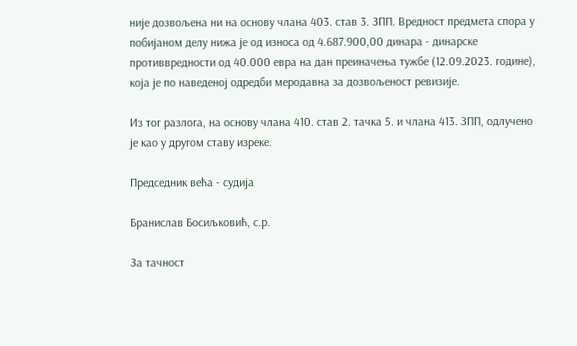није дозвољена ни на основу члана 403. став 3. ЗПП. Вредност предмета спора у побијаном делу нижа је од износа од 4.687.900,00 динара - динарске противвредности од 40.000 евра на дан преиначења тужбе (12.09.2023. године), која је по наведеној одредби меродавна за дозвољеност ревизије.

Из тог разлога, на основу члана 410. став 2. тачка 5. и члана 413. ЗПП, одлучено је као у другом ставу изреке.

Председник већа - судија

Бранислав Босиљковић, с.р.

За тачност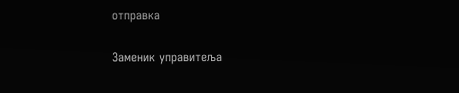отправка

Заменик управитеља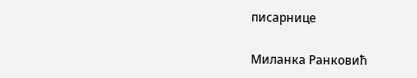писарнице

Миланка Ранковић